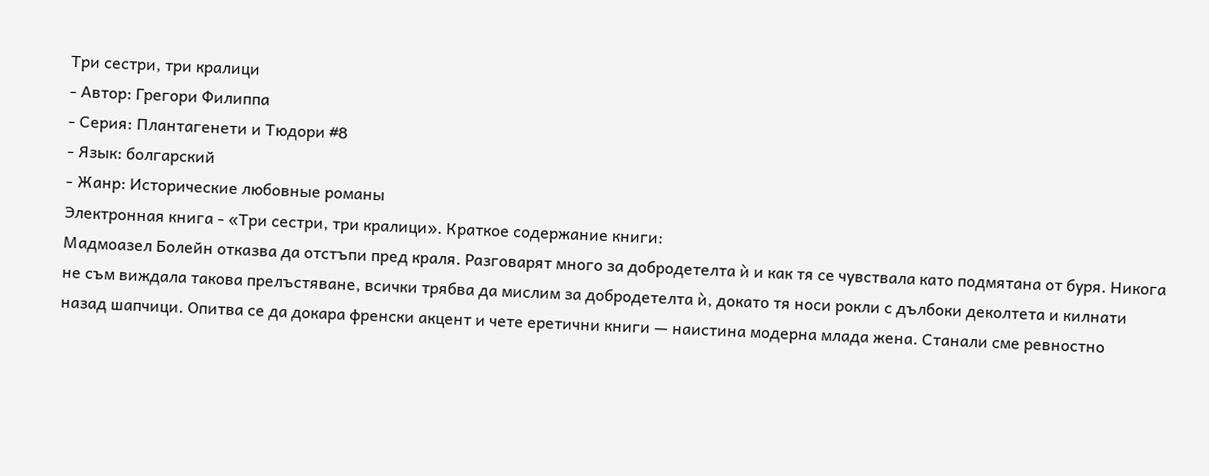Три сестри, три кралици
- Автор: Грегори Филиппа
- Серия: Плантагенети и Тюдори #8
- Язык: болгарский
- Жанр: Исторические любовные романы
Электронная книга - «Три сестри, три кралици». Краткое содержание книги:
Мадмоазел Болейн отказва да отстъпи пред краля. Разговарят много за добродетелта ѝ и как тя се чувствала като подмятана от буря. Никога не съм виждала такова прелъстяване, всички трябва да мислим за добродетелта ѝ, докато тя носи рокли с дълбоки деколтета и килнати назад шапчици. Опитва се да докара френски акцент и чете еретични книги — наистина модерна млада жена. Станали сме ревностно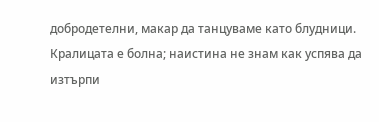добродетелни, макар да танцуваме като блудници. Кралицата е болна; наистина не знам как успява да изтърпи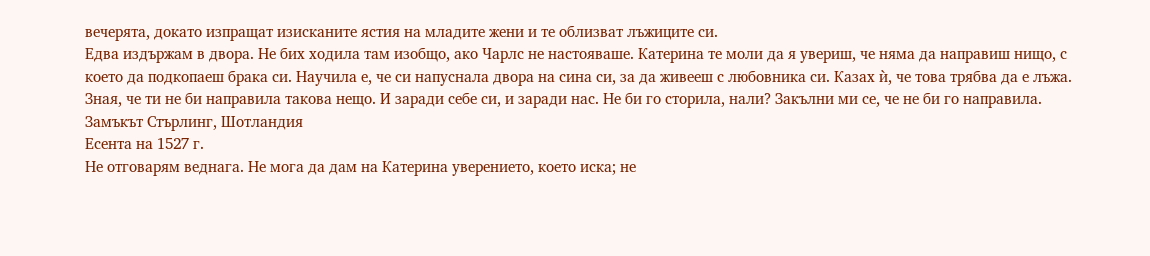вечерята, докато изпращат изисканите ястия на младите жени и те облизват лъжиците си.
Едва издържам в двора. Не бих ходила там изобщо, ако Чарлс не настояваше. Катерина те моли да я увериш, че няма да направиш нищо, с което да подкопаеш брака си. Научила е, че си напуснала двора на сина си, за да живееш с любовника си. Казах ѝ, че това трябва да е лъжа. Зная, че ти не би направила такова нещо. И заради себе си, и заради нас. Не би го сторила, нали? Закълни ми се, че не би го направила.
Замъкът Стърлинг, Шотландия
Есента на 1527 г.
Не отговарям веднага. Не мога да дам на Катерина уверението, което иска; не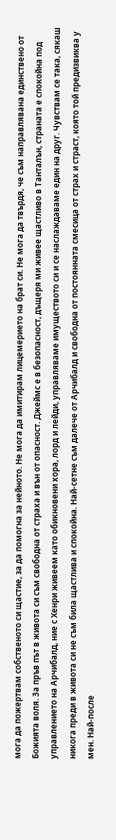мога да пожертвам собственото си щастие, за да помогна за нейното. Не мога да имитирам лицемерието на брат си. Не мога да твърдя, че съм направлявана единствено от Божията воля. За пръв път в живота си съм свободна от страха и вън от опасност. Джеймс е в безопасност, дъщеря ми живее щастливо в Танталън, страната е спокойна под управлението на Арчибалд, ние с Хенри живеем като обикновени хора, лорд и лейди, управляваме имуществото си и се наслаждаваме един на друг. Чувствам се така, сякаш никога преди в живота си не съм била щастлива и спокойна. Най-сетне съм далече от Арчибалд и свободна от постоянната смесица от страх и страст, която той предизвиква у мен. Най-после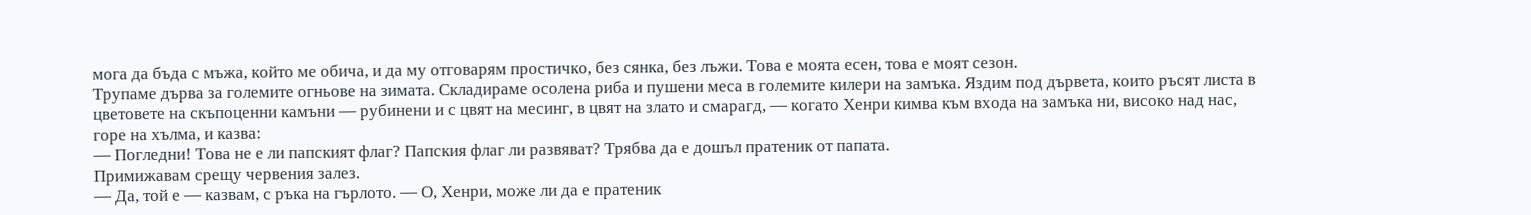мога да бъда с мъжа, който ме обича, и да му отговарям простичко, без сянка, без лъжи. Това е моята есен, това е моят сезон.
Трупаме дърва за големите огньове на зимата. Складираме осолена риба и пушени меса в големите килери на замъка. Яздим под дървета, които ръсят листа в цветовете на скъпоценни камъни — рубинени и с цвят на месинг, в цвят на злато и смарагд, — когато Хенри кимва към входа на замъка ни, високо над нас, горе на хълма, и казва:
— Погледни! Това не е ли папският флаг? Папския флаг ли развяват? Трябва да е дошъл пратеник от папата.
Примижавам срещу червения залез.
— Да, той е — казвам, с ръка на гърлото. — О, Хенри, може ли да е пратеник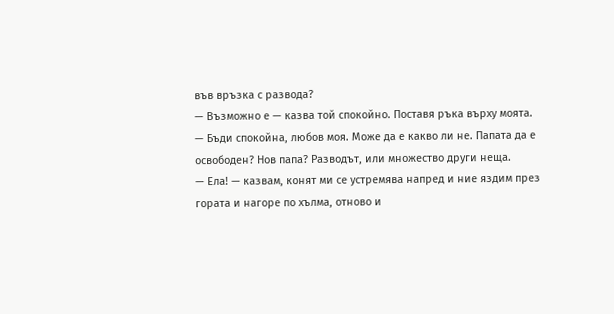във връзка с развода?
— Възможно е — казва той спокойно. Поставя ръка върху моята. — Бъди спокойна, любов моя. Може да е какво ли не. Папата да е освободен? Нов папа? Разводът, или множество други неща.
— Ела! — казвам, конят ми се устремява напред и ние яздим през гората и нагоре по хълма, отново и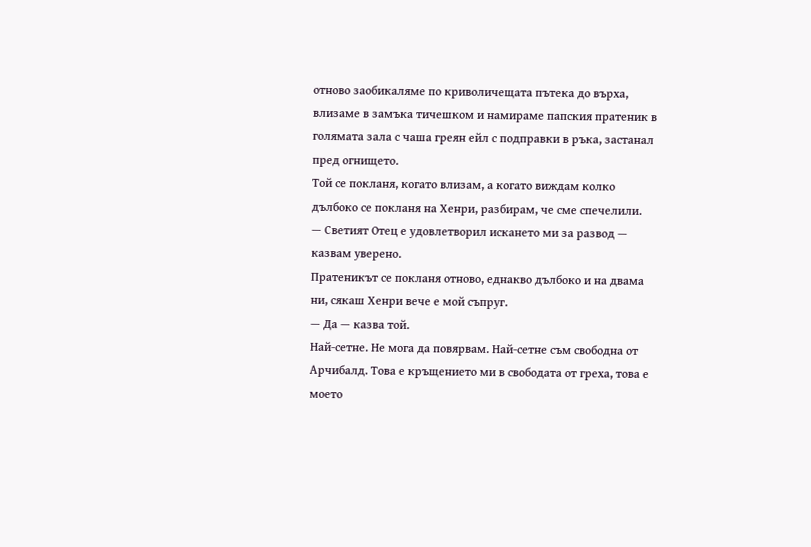отново заобикаляме по криволичещата пътека до върха, влизаме в замъка тичешком и намираме папския пратеник в голямата зала с чаша греян ейл с подправки в ръка, застанал пред огнището.
Той се покланя, когато влизам, а когато виждам колко дълбоко се покланя на Хенри, разбирам, че сме спечелили.
— Светият Отец е удовлетворил искането ми за развод — казвам уверено.
Пратеникът се покланя отново, еднакво дълбоко и на двама ни, сякаш Хенри вече е мой съпруг.
— Да — казва той.
Най-сетне. Не мога да повярвам. Най-сетне съм свободна от Арчибалд. Това е кръщението ми в свободата от греха, това е моето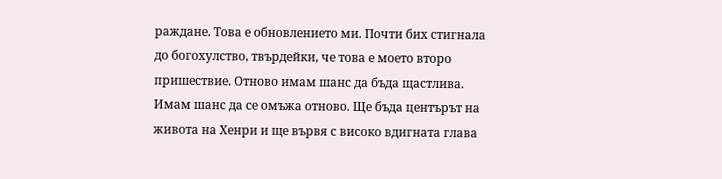раждане. Това е обновлението ми. Почти бих стигнала до богохулство, твърдейки, че това е моето второ пришествие. Отново имам шанс да бъда щастлива. Имам шанс да се омъжа отново. Ще бъда центърът на живота на Хенри и ще вървя с високо вдигната глава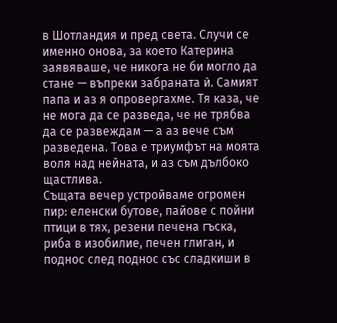в Шотландия и пред света. Случи се именно онова, за което Катерина заявяваше, че никога не би могло да стане — въпреки забраната ѝ. Самият папа и аз я опровергахме. Тя каза, че не мога да се разведа, че не трябва да се развеждам — а аз вече съм разведена. Това е триумфът на моята воля над нейната, и аз съм дълбоко щастлива.
Същата вечер устройваме огромен пир: еленски бутове, пайове с пойни птици в тях, резени печена гъска, риба в изобилие, печен глиган, и поднос след поднос със сладкиши в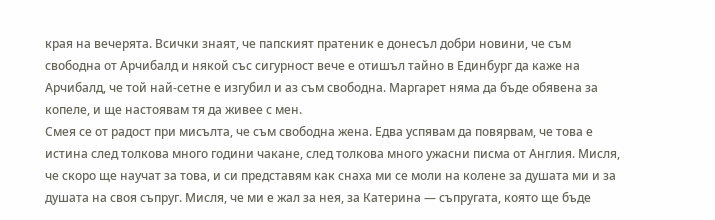края на вечерята. Всички знаят, че папският пратеник е донесъл добри новини, че съм свободна от Арчибалд и някой със сигурност вече е отишъл тайно в Единбург да каже на Арчибалд, че той най-сетне е изгубил и аз съм свободна. Маргарет няма да бъде обявена за копеле, и ще настоявам тя да живее с мен.
Смея се от радост при мисълта, че съм свободна жена. Едва успявам да повярвам, че това е истина след толкова много години чакане, след толкова много ужасни писма от Англия. Мисля, че скоро ще научат за това, и си представям как снаха ми се моли на колене за душата ми и за душата на своя съпруг. Мисля, че ми е жал за нея, за Катерина — съпругата, която ще бъде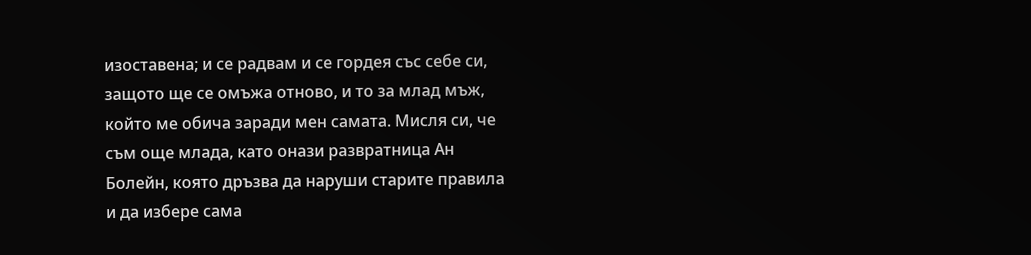изоставена; и се радвам и се гордея със себе си, защото ще се омъжа отново, и то за млад мъж, който ме обича заради мен самата. Мисля си, че съм още млада, като онази развратница Ан Болейн, която дръзва да наруши старите правила и да избере сама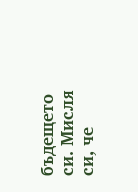бъдещето си. Мисля си, че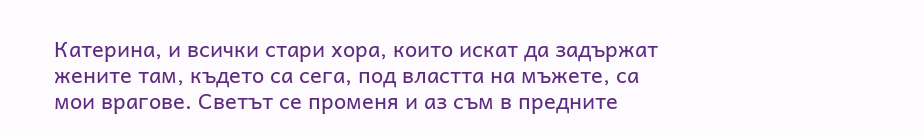Катерина, и всички стари хора, които искат да задържат жените там, където са сега, под властта на мъжете, са мои врагове. Светът се променя и аз съм в предните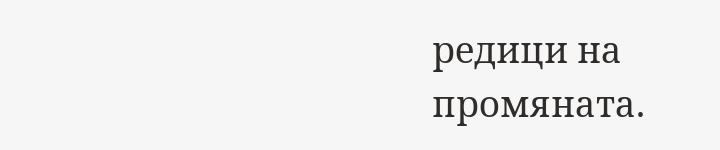редици на промяната.